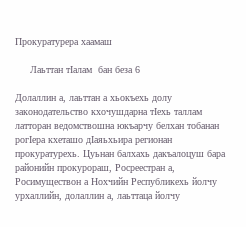Прокуратурера хаамаш

     Лаьттан тIалам  бан беза 6

Долаллин а, лаьттан а хьокъехь долу законодательство кхочушдарна тIехь таллам латторан ведомствошна юкъарчу белхан тобанан рогIера кхеташо дIаяьхьира регионан прокуратурехь. Цуьнан балхахь дакъалоцуш бара районийн прокурораш, Росреестран а, Росимуществон а Нохчийн Республикехь йолчу урхаллийн, долаллин а, лаьттаца йолчу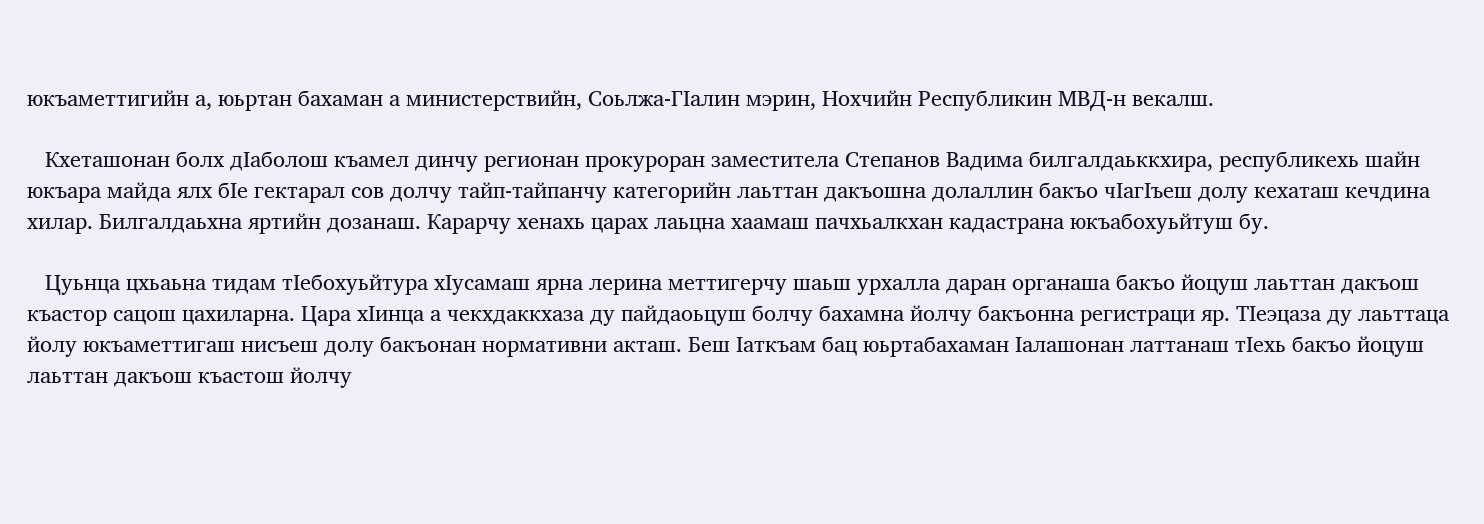юкъаметтигийн а, юьртан бахаман а министерствийн, Соьлжа-ГIалин мэрин, Нохчийн Республикин МВД-н векалш.

   Кхеташонан болх дIаболош къамел динчу регионан прокуроран заместитела Степанов Вадима билгалдаьккхира, республикехь шайн юкъара майда ялх бIе гектарал сов долчу тайп-тайпанчу категорийн лаьттан дакъошна долаллин бакъо чIагIъеш долу кехаташ кечдина хилар. Билгалдаьхна яртийн дозанаш. Карарчу хенахь царах лаьцна хаамаш пачхьалкхан кадастрана юкъабохуьйтуш бу.

   Цуьнца цхьаьна тидам тIебохуьйтура хIусамаш ярна лерина меттигерчу шаьш урхалла даран органаша бакъо йоцуш лаьттан дакъош къастор сацош цахиларна. Цара хIинца а чекхдаккхаза ду пайдаоьцуш болчу бахамна йолчу бакъонна регистраци яр. ТIеэцаза ду лаьттаца йолу юкъаметтигаш нисъеш долу бакъонан нормативни акташ. Беш Iаткъам бац юьртабахаман Iалашонан латтанаш тIехь бакъо йоцуш лаьттан дакъош къастош йолчу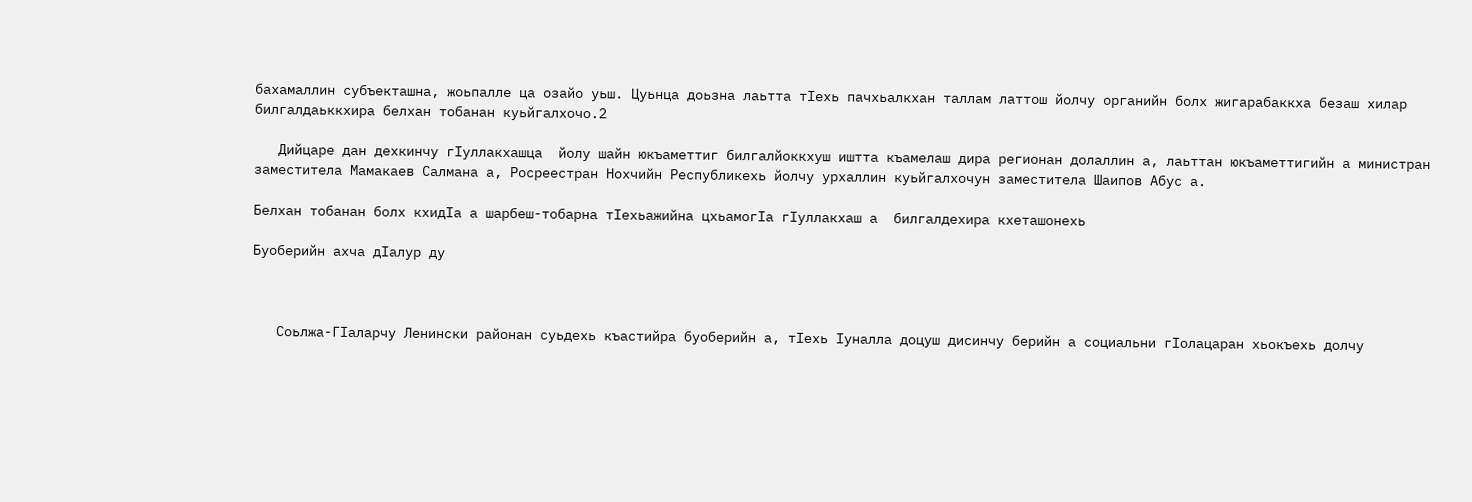бахамаллин субъекташна, жоьпалле ца озайо уьш. Цуьнца доьзна лаьтта тIехь пачхьалкхан таллам латтош йолчу органийн болх жигарабаккха безаш хилар  билгалдаьккхира белхан тобанан куьйгалхочо.2

   Дийцаре дан дехкинчу гIуллакхашца  йолу шайн юкъаметтиг билгалйоккхуш иштта къамелаш дира регионан долаллин а, лаьттан юкъаметтигийн а министран заместитела Мамакаев Салмана а, Росреестран Нохчийн Республикехь йолчу урхаллин куьйгалхочун заместитела Шаипов Абус а.

Белхан тобанан болх кхидIа а шарбеш-тобарна тIехьажийна цхьамогIа гIуллакхаш а  билгалдехира кхеташонехь

Буоберийн ахча дIалур ду



   Соьлжа-ГIаларчу Ленински районан суьдехь къастийра буоберийн а, тIехь Iуналла доцуш дисинчу берийн а социальни гIолацаран хьокъехь долчу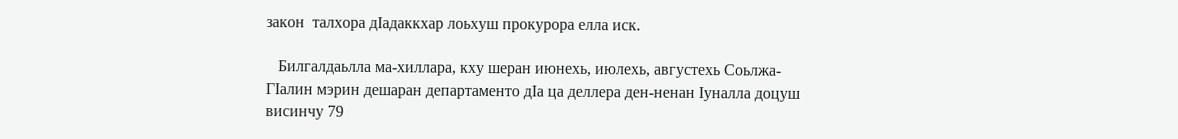закон  талхора дIадаккхар лоьхуш прокурора елла иск.

   Билгалдаьлла ма-хиллара, кху шеран июнехь, июлехь, августехь Соьлжа-  ГIалин мэрин дешаран департаменто дIа ца деллера ден-ненан Iуналла доцуш висинчу 79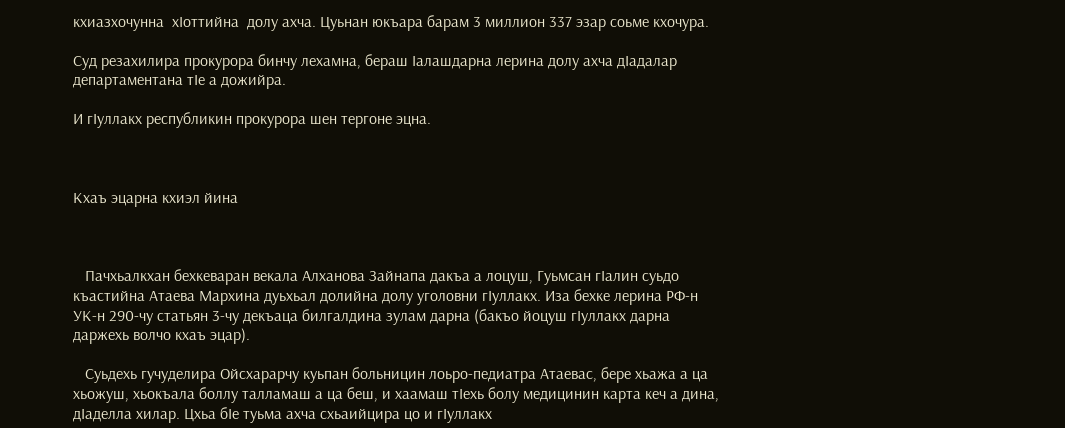кхиазхочунна  хIоттийна  долу ахча. Цуьнан юкъара барам 3 миллион 337 эзар соьме кхочура.

Суд резахилира прокурора бинчу лехамна, бераш Iалашдарна лерина долу ахча дIадалар департаментана тIе а дожийра.

И гIуллакх республикин прокурора шен тергоне эцна.



Кхаъ эцарна кхиэл йина



   Пачхьалкхан бехкеваран векала Алханова Зайнапа дакъа а лоцуш, Гуьмсан гIалин суьдо къастийна Атаева Мархина дуьхьал долийна долу уголовни гIуллакх. Иза бехке лерина РФ-н УК-н 290-чу статьян 3-чу декъаца билгалдина зулам дарна (бакъо йоцуш гIуллакх дарна даржехь волчо кхаъ эцар).

   Суьдехь гучуделира Ойсхарарчу куьпан больницин лоьро-педиатра Атаевас, бере хьажа а ца хьожуш, хьокъала боллу талламаш а ца беш, и хаамаш тIехь болу медицинин карта кеч а дина, дIаделла хилар. Цхьа бIе туьма ахча схьаийцира цо и гIуллакх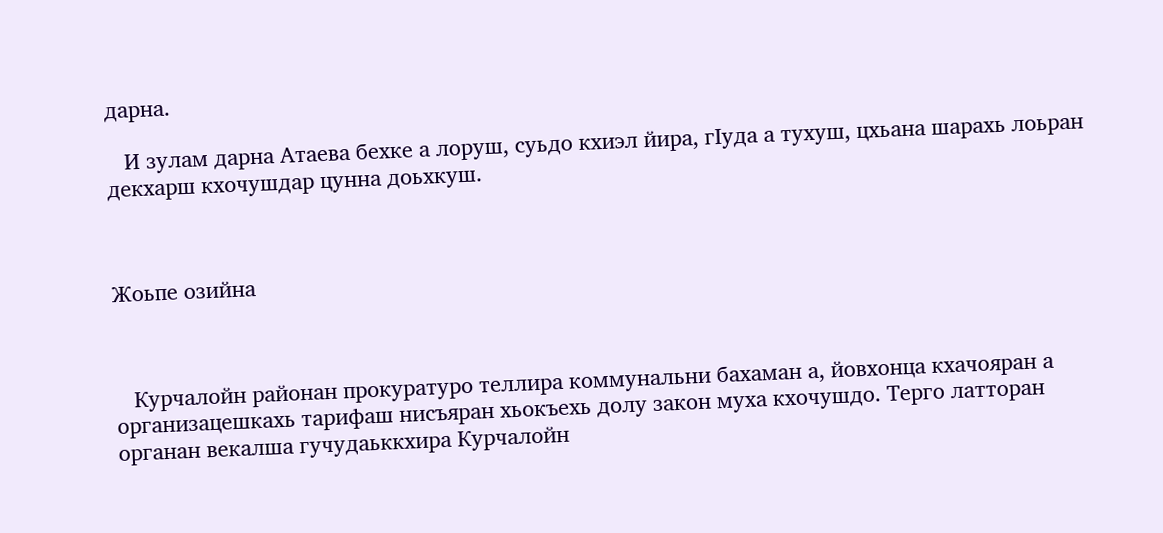дарна.

   И зулам дарна Атаева бехке а лоруш, суьдо кхиэл йира, гIуда а тухуш, цхьана шарахь лоьран декхарш кхочушдар цунна доьхкуш.



Жоьпе озийна



   Курчалойн районан прокуратуро теллира коммунальни бахаман а, йовхонца кхачояран а организацешкахь тарифаш нисъяран хьокъехь долу закон муха кхочушдо. Терго латторан органан векалша гучудаьккхира Курчалойн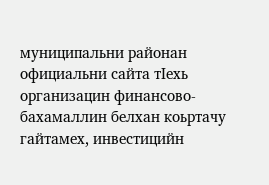муниципальни районан официальни сайта тIехь организацин финансово-бахамаллин белхан коьртачу гайтамех, инвестицийн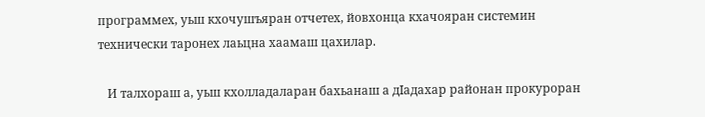программех, уьш кхочушъяран отчетех, йовхонца кхачояран системин технически таронех лаьцна хаамаш цахилар.

   И талхораш а, уьш кхолладаларан бахьанаш а дIадахар районан прокуроран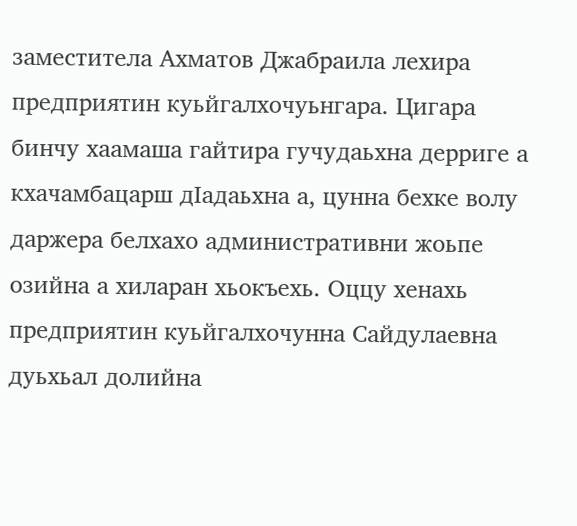заместитела Ахматов Джабраила лехира предприятин куьйгалхочуьнгара. Цигара бинчу хаамаша гайтира гучудаьхна дерриге а кхачамбацарш дIадаьхна а, цунна бехке волу даржера белхахо административни жоьпе озийна а хиларан хьокъехь. Оццу хенахь предприятин куьйгалхочунна Сайдулаевна дуьхьал долийна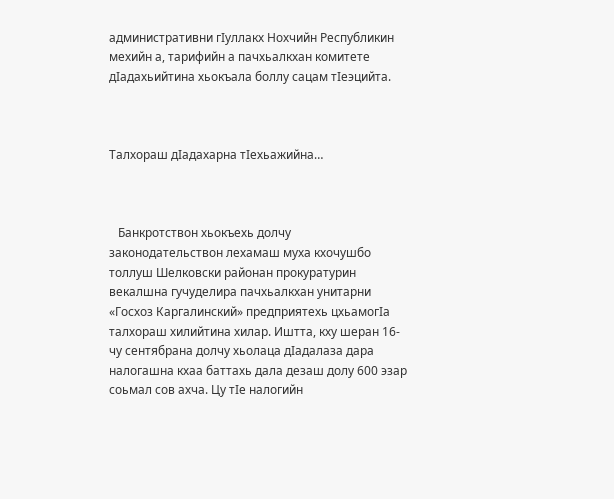административни гIуллакх Нохчийн Республикин  мехийн а, тарифийн а пачхьалкхан комитете дIадахьийтина хьокъала боллу сацам тIеэцийта.



Талхораш дIадахарна тIехьажийна…



   Банкротствон хьокъехь долчу законодательствон лехамаш муха кхочушбо толлуш Шелковски районан прокуратурин векалшна гучуделира пачхьалкхан унитарни «Госхоз Каргалинский» предприятехь цхьамогIа талхораш хилийтина хилар. Иштта, кху шеран 16-чу сентябрана долчу хьолаца дIадалаза дара налогашна кхаа баттахь дала дезаш долу 600 эзар соьмал сов ахча. Цу тIе налогийн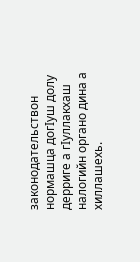законодательствон нормашца догIуш долу дерриге а гIуллакхаш налогийн органо дина а хиллашехь.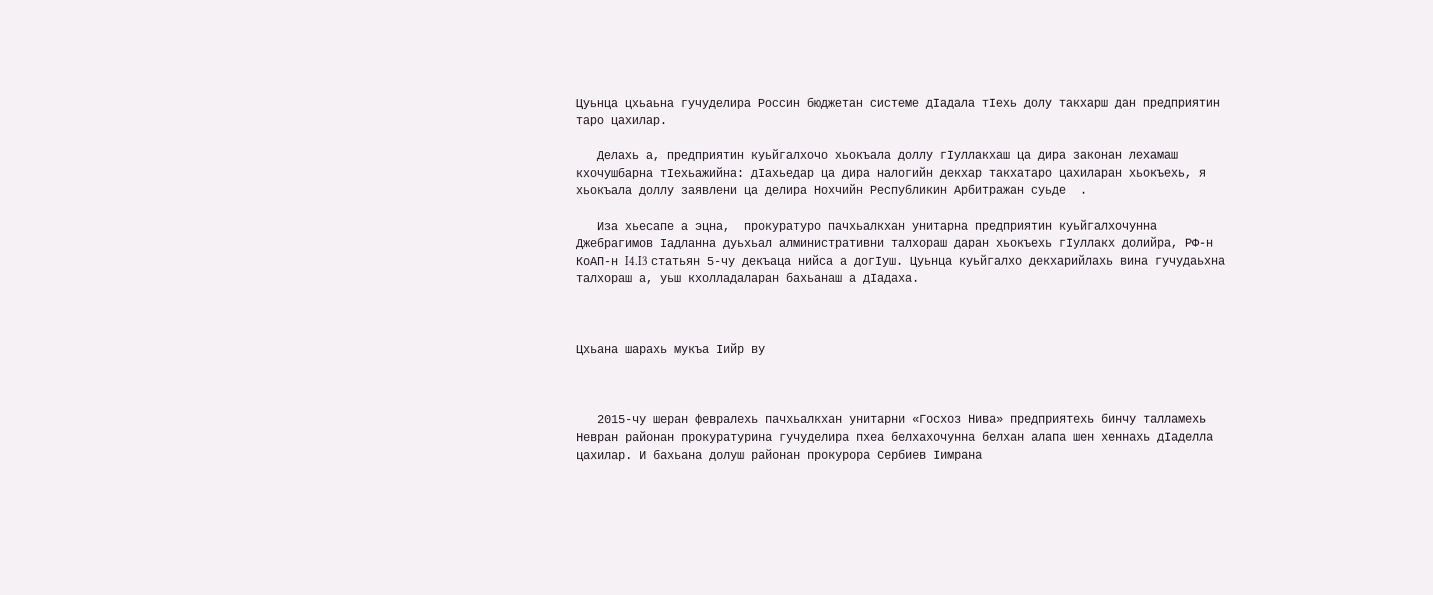Цуьнца цхьаьна гучуделира Россин бюджетан системе дIадала тIехь долу такхарш дан предприятин таро цахилар.

   Делахь а, предприятин куьйгалхочо хьокъала доллу гIуллакхаш ца дира законан лехамаш кхочушбарна тIехьажийна: дIахьедар ца дира налогийн декхар такхатаро цахиларан хьокъехь, я хьокъала доллу заявлени ца делира Нохчийн Республикин Арбитражан суьде  .

   Иза хьесапе а эцна,  прокуратуро пачхьалкхан унитарна предприятин куьйгалхочунна Джебрагимов Iадланна дуьхьал алминистративни талхораш даран хьокъехь гIуллакх долийра, РФ-н КоАП-н I4.I3 статьян 5-чу декъаца нийса а догIуш. Цуьнца куьйгалхо декхарийлахь вина гучудаьхна талхораш а, уьш кхолладаларан бахьанаш а дIадаха.



Цхьана шарахь мукъа Iийр ву



   2015-чу шеран февралехь пачхьалкхан унитарни «Госхоз Нива» предприятехь бинчу талламехь Невран районан прокуратурина гучуделира пхеа белхахочунна белхан алапа шен хеннахь дIаделла цахилар. И бахьана долуш районан прокурора Сербиев Iимрана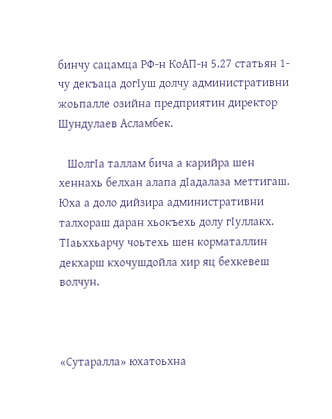бинчу сацамца РФ-н КоАП-н 5.27 статьян 1-чу декъаца догIуш долчу административни жоьпалле озийна предприятин директор Шундулаев Асламбек.

   ШолгIа таллам бича а карийра шен хеннахь белхан алапа дIадалаза меттигаш. Юха а доло дийзира административни талхораш даран хьокъехь долу гIуллакх. ТIаьххьарчу чоьтехь шен корматаллин  декхарш кхочушдойла хир яц бехкевеш волчун.



«Сутаралла» юхатоьхна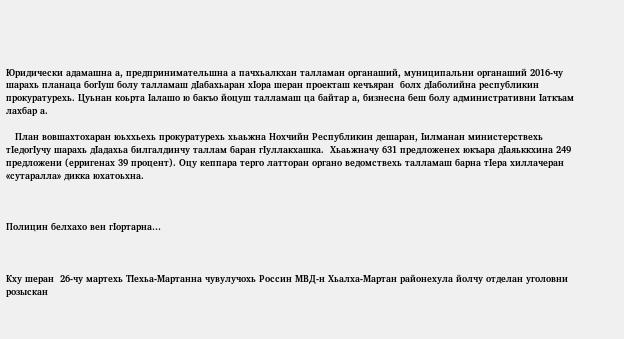Юридически адамашна а, предпринимательшна а пачхьалкхан талламан органаший, муниципальни органаший 2016-чу шарахь планаца богIуш болу талламаш дIабахьаран хIора шеран проекташ кечъяран  болх дIаболийна республикин прокуратурехь. Цуьнан коьрта Iалашо ю бакъо йоцуш талламаш ца байтар а, бизнесна беш болу административни Iаткъам лахбар а.

   План вовшахтохаран юьххьехь прокуратурехь хьаьжна Нохчийн Республикин дешаран, Iилманан министерствехь тIедогIучу шарахь дIадахьа билгалдинчу таллам баран гIуллакхашка.  Хьаьжначу 631 предложенех юкъара дIаяьккхина 249 предложени (ерригенах 39 процент). Оцу кеппара терго латторан органо ведомствехь талламаш барна тIера хиллачеран «сутаралла» дикка юхатоьхна.



Полицин белхахо вен гIортарна…



Кху шеран  26-чу мартехь ТIехьа-Мартанна чувулучохь Россин МВД-н Хьалха-Мартан районехула йолчу отделан уголовни розыскан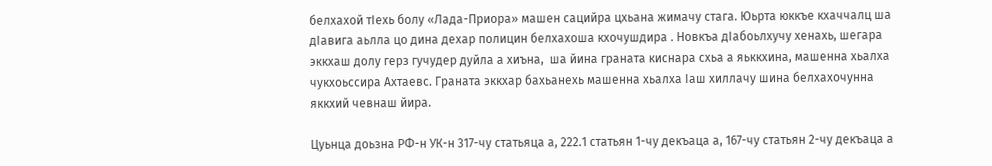белхахой тIехь болу «Лада-Приора» машен сацийра цхьана жимачу стага. Юьрта юккъе кхаччалц ша дIавига аьлла цо дина дехар полицин белхахоша кхочушдира . Новкъа дIабоьлхучу хенахь, шегара эккхаш долу герз гучудер дуйла а хиъна,  ша йина граната киснара схьа а яьккхина, машенна хьалха чукхоьссира Ахтаевс. Граната эккхар бахьанехь машенна хьалха Iаш хиллачу шина белхахочунна яккхий чевнаш йира.

Цуьнца доьзна РФ-н УК-н 317-чу статьяца а, 222.1 статьян 1-чу декъаца а, 167-чу статьян 2-чу декъаца а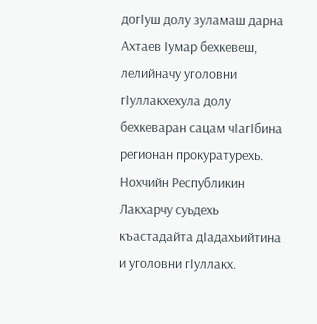догIуш долу зуламаш дарна Ахтаев Iумар бехкевеш, лелийначу уголовни гIуллакхехула долу бехкеваран сацам чIагIбина регионан прокуратурехь. Нохчийн Республикин Лакхарчу суьдехь къастадайта дIадахьийтина и уголовни гIуллакх.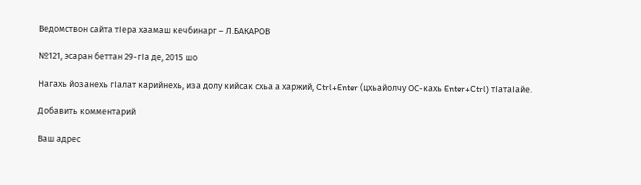Ведомствон сайта тIера хаамаш кечбинарг – Л.БАКАРОВ

№121, эсаран беттан 29-гIа де, 2015 шо

Нагахь йозанехь гIалат карийнехь, иза долу кийсак схьа а харжий, Ctrl+Enter (цхьайолчу ОС-кахь Enter+Ctrl) тIатаIайе.

Добавить комментарий

Ваш адрес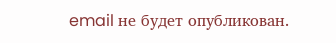email не будет опубликован.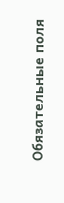Обязательные поля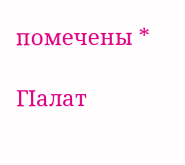помечены *

ГIалат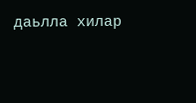даьлла хилар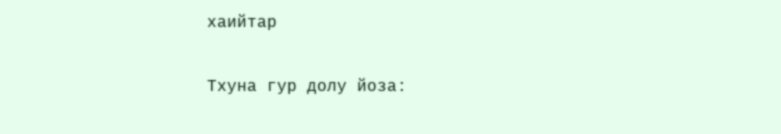хаийтар

Тхуна гур долу йоза: